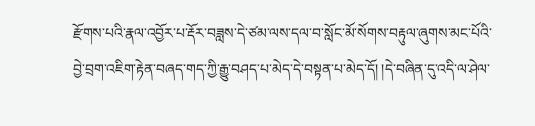རྫོགས་པའི་རྣལ་འབྱོར་པ་རྡོར་བཟླས་དེ་ཙམ་ལས་དལ་བ་སློང་མོ་སོགས་བརྟུལ་ཞུགས་མང་པོའི་བྱེ་བྲག་འཇིག་རྟེན་བཞད་གད་ཀྱི་རྒྱུ་བཤད་པ་མེད་དེ་བསྟན་པ་མེད་དོ། །དེ་བཞིན་དུ་འདི་ལ་ཤེལ་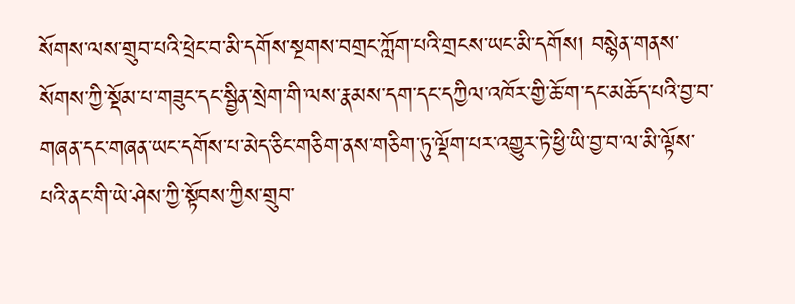སོགས་ལས་གྲུབ་པའི་ཕྲེང་བ་མི་དགོས་སྔགས་བགྲང་ཀློག་པའི་གྲངས་ཡང་མི་དགོས། བསྙེན་གནས་སོགས་ཀྱི་སྡོམ་པ་གཟུང་དང་སྦྱིན་སྲེག་གི་ལས་རྣམས་དག་དང་དཀྱིལ་འཁོར་གྱི་ཆོ་ག་དང་མཆོད་པའི་བྱ་བ་གཞན་དང་གཞན་ཡང་དགོས་པ་མེད་ཅིང་གཅིག་ནས་གཅིག་ཏུ་ལྡོག་པར་འགྱུར་ཏེ་ཕྱི་ཡི་བྱ་བ་ལ་མི་ལྟོས་པའི་ནང་གི་ཡེ་ཤེས་ཀྱི་སྟོབས་ཀྱིས་གྲུབ་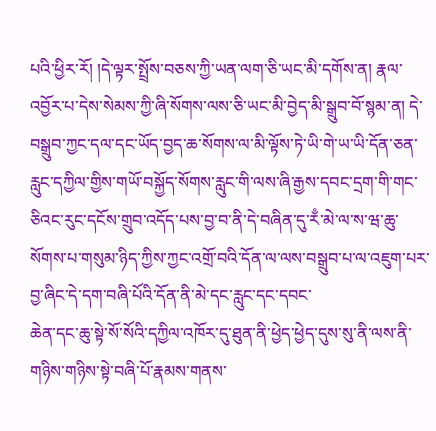པའི་ཕྱིར་རོ། །དེ་ལྟར་སྤྲོས་བཅས་ཀྱི་ཡན་ལག་ཅི་ཡང་མི་དགོས་ན། རྣལ་འབྱོར་པ་དེས་སེམས་ཀྱི་ཞི་སོགས་ལས་ཅི་ཡང་མི་བྱེད་མི་སྒྲུབ་བོ་སྙམ་ན། དེ་བསྒྲུབ་ཀྱང་དལ་དང་ཡོད་བྱད་ཆ་སོགས་ལ་མི་ལྟོས་ཏེ་ཡི་གེ་ཡ་ཡི་དོན་ཅན་རླུང་དཀྱིལ་གྱིས་གཡོ་བསྐྱོད་སོགས་རླུང་གི་ལས་ཞི་རྒྱས་དབང་དྲག་གི་གང་ཅིའང་རུང་དངོས་གྲུབ་འདོད་པས་བྱ་བ་ནི་དེ་བཞིན་དུ་རྃ་མེ་ལ་ས་ཝ་ཆུ་སོགས་པ་གསུམ་ཉིད་ཀྱིས་ཀྱང་འགྲོ་བའི་དོན་ལ་ལས་བསྒྲུབ་པ་ལ་འཇུག་པར་བྱ་ཞིང་དེ་དག་བཞི་པོའི་དོན་ནི་མེ་དང་རླུང་དང་དབང་
ཆེན་དང་ཆུ་སྟེ་སོ་སོའི་དཀྱིལ་འཁོར་དུ་ཐུན་ནི་ཕྱེད་ཕྱེད་དུས་སུ་ནི་ལས་ནི་གཉིས་གཉིས་སྟེ་བཞི་པོ་རྣམས་གནས་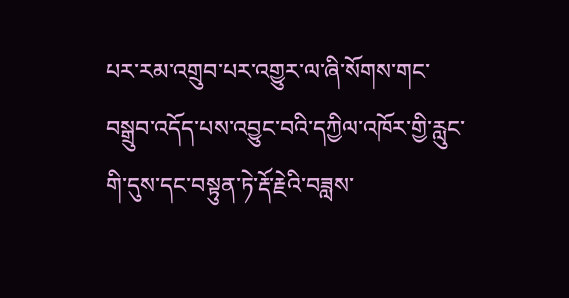པར་རམ་འགྲུབ་པར་འགྱུར་ལ་ཞི་སོགས་གང་བསྒྲུབ་འདོད་པས་འབྱུང་བའི་དཀྱིལ་འཁོར་གྱི་རླུང་གི་དུས་དང་བསྟུན་ཏེ་རྡོ་རྗེའི་བཟླས་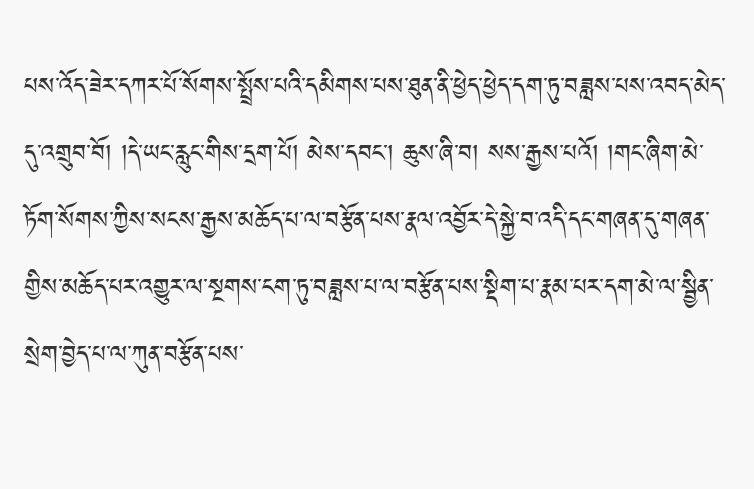པས་འོད་ཟེར་དཀར་པོ་སོགས་སྤྲོས་པའི་དམིགས་པས་ཐུན་ནི་ཕྱེད་ཕྱེད་དག་ཏུ་བཟླས་པས་འབད་མེད་དུ་འགྲུབ་བོ། །དེ་ཡང་རླུང་གིས་དྲག་པོ། མེས་དབང་། ཆུས་ཞི་བ། སས་རྒྱས་པའོ། །གང་ཞིག་མེ་ཏོག་སོགས་ཀྱིས་སངས་རྒྱས་མཆོད་པ་ལ་བརྩོན་པས་རྣལ་འབྱོར་དེ་སྐྱེ་བ་འདི་དང་གཞན་དུ་གཞན་གྱིས་མཆོད་པར་འགྱུར་ལ་སྔགས་ངག་ཏུ་བཟླས་པ་ལ་བརྩོན་པས་སྡིག་པ་རྣམ་པར་དག་མེ་ལ་སྦྱིན་སྲེག་བྱེད་པ་ལ་ཀུན་བརྩོན་པས་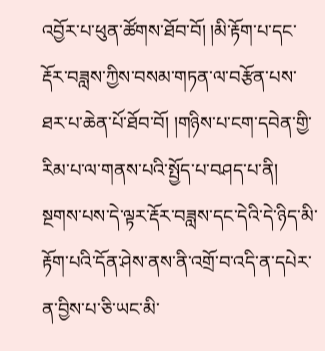འབྱོར་པ་ཕུན་ཚོགས་ཐོབ་བོ། །མི་རྟོག་པ་དང་རྡོར་བཟླས་ཀྱིས་བསམ་གཏན་ལ་བརྩོན་པས་ཐར་པ་ཆེན་པོ་ཐོབ་བོ། །གཉིས་པ་ངག་དབེན་གྱི་རིམ་པ་ལ་གནས་པའི་སྤྱོད་པ་བཤད་པ་ནི། སྔགས་པས་དེ་ལྟར་རྡོར་བཟླས་དང་དེའི་དེ་ཉིད་མི་རྟོག་པའི་དོན་ཤེས་ནས་ནི་འགྲོ་བ་འདི་ན་དཔེར་ན་བྱིས་པ་ཅི་ཡང་མི་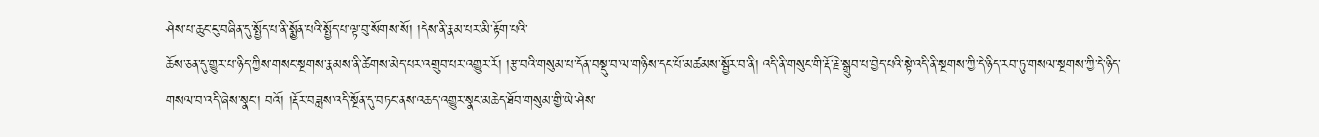ཤེས་པ་ཆུང་ངུ་བཞིན་དུ་སྤྱོད་པ་ནི་སྨྱོན་པའི་སྤྱོད་པ་ལྟ་བུ་སོགས་སོ། །དེས་ནི་རྣམ་པར་མི་རྟོག་པའི་
ཆོས་ཅན་དུ་གྱུར་པ་ཉིད་ཀྱིས་གསང་སྔགས་རྣམས་ནི་ཚེགས་མེད་པར་འགྲུབ་པར་འགྱུར་རོ། །རྩ་བའི་གསུམ་པ་དོན་བསྡུ་བ་ལ་གཉིས་དང་པོ་མཚམས་སྦྱོར་བ་ནི། འདི་ནི་གསུང་གི་རྡོ་རྗེ་སྒྲུབ་པ་བྱེད་པའི་སྟེ་འདི་ནི་སྔགས་ཀྱི་དེ་ཉིད་རབ་ཏུ་གསལ་སྔགས་ཀྱི་དེ་ཉིད་གསལ་བ་འདི་ཞེས་སྣང་། བའོ། །རྡོར་བཟླས་འདི་སྔོན་དུ་བཏང་ནས་འཆད་འགྱུར་སྣང་མཆེད་ཐོབ་གསུམ་གྱི་ཡེ་ཤེས་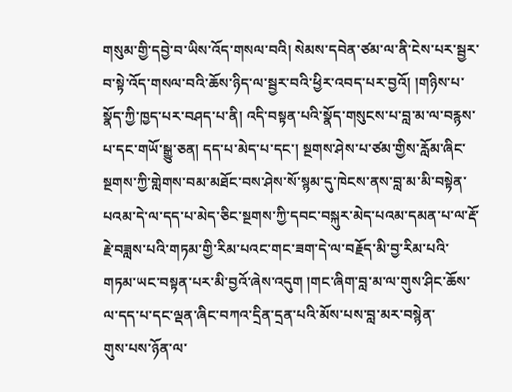གསུམ་གྱི་དབྱེ་བ་ཡིས་འོད་གསལ་བའི། སེམས་དབེན་ཙམ་ལ་ནི་ངེས་པར་སྦྱར་བ་སྟེ་འོད་གསལ་བའི་ཆོས་ཉིད་ལ་སྦྱར་བའི་ཕྱིར་འབད་པར་བྱའོ། །གཉིས་པ་སྣོད་ཀྱི་ཁྱད་པར་བཤད་པ་ནི། འདི་བསྟན་པའི་སྣོད་གསུངས་པ་བླ་མ་ལ་བརྙས་པ་དང་གཡོ་སྒྱུ་ཅན། དད་པ་མེད་པ་དང་། སྔགས་ཤེས་པ་ཙམ་གྱིས་རློམ་ཞིང་སྔགས་ཀྱི་གླེགས་བམ་མཐོང་བས་ཤེས་སོ་སྙམ་དུ་ཁེངས་ནས་བླ་མ་མི་བསྟེན་པའམ་དེ་ལ་དད་པ་མེད་ཅིང་སྔགས་ཀྱི་དབང་བསྐུར་མེད་པའམ་དམན་པ་ལ་རྡོ་རྗེ་བཟླས་པའི་གཏམ་གྱི་རིམ་པའང་གང་ཟག་དེ་ལ་བརྗོད་མི་བྱ་རིམ་པའི་གཏམ་ཡང་བསྟན་པར་མི་བྱའོ་ཞེས་འདུག །གང་ཞིག་བླ་མ་ལ་གུས་ཤིང་ཆོས་ལ་དད་པ་དང་ལྡན་ཞིང་བཀའ་དྲིན་དྲན་པའི་མོས་པས་བླ་མར་བསྙེན་
གུས་པས་ཉོན་ལ་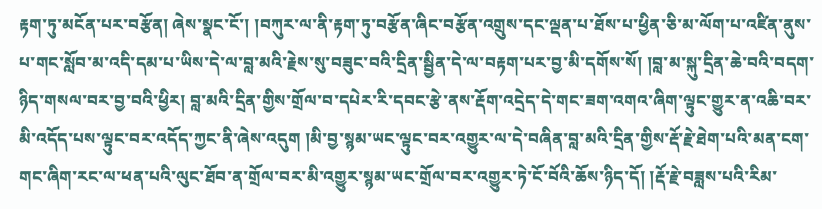རྟག་ཏུ་མངོན་པར་བརྩོན། ཞེས་སྣང་ངོ་། །བཀུར་ལ་ནི་རྟག་ཏུ་བརྩོན་ཞིང་བརྩོན་འགྲུས་དང་ལྡན་པ་ཐོས་པ་ཕྱིན་ཅི་མ་ལོག་པ་འཛིན་ནུས་པ་གང་སློབ་མ་འདི་དམ་པ་ཡིས་དེ་ལ་བླ་མའི་རྗེས་སུ་བཟུང་བའི་དྲིན་སྦྱིན་དེ་ལ་བརྟག་པར་བྱ་མི་དགོས་སོ། །བླ་མ་སྐུ་དྲིན་ཆེ་བའི་བདག་ཉིད་གསལ་བར་བྱ་བའི་ཕྱིར། བླ་མའི་དྲིན་གྱིས་གྲོལ་བ་དཔེར་རི་དབང་རྩེ་ནས་རྡོག་འདྲེད་དེ་གང་ཟག་འགའ་ཞིག་ལྟུང་གྱུར་ན་འཆི་བར་མི་འདོད་པས་ལྟུང་བར་འདོད་ཀྱང་ནི་ཞེས་འདུག །མི་བྱ་སྙམ་ཡང་ལྟུང་བར་འགྱུར་ལ་དེ་བཞིན་བླ་མའི་དྲིན་གྱིས་རྡོ་རྗེ་ཐེག་པའི་མན་ངག་གང་ཞིག་རང་ལ་ཕན་པའི་ལུང་ཐོབ་ན་གྲོལ་བར་མི་འགྱུར་སྙམ་ཡང་གྲོལ་བར་འགྱུར་ཏེ་ངོ་བོའི་ཆོས་ཉིད་དོ། །རྡོ་རྗེ་བཟླས་པའི་རིམ་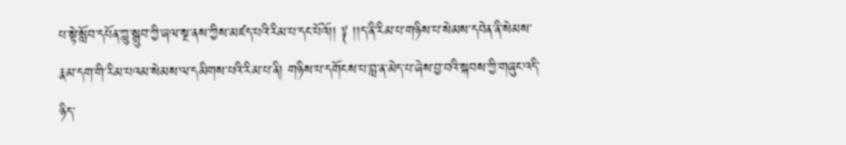པ་སྟེ་སློབ་དཔོན་ཀླུ་སྒྲུབ་ཀྱི་ཞལ་སྔ་ནས་ཀྱིས་མཛད་པའི་རིམ་པ་དང་པོའོ།། ༈ །།ད་ནི་རིམ་པ་གཉིས་པ་སེམས་དབེན་ནི་སེམས་རྣམ་དག་གི་རིམ་པའམ་སེམས་ལ་དམིགས་པའི་རིམ་པ་ནི། གཉིས་པ་དགོངས་པ་བླ་ན་མེད་པ་ཞེས་བྱ་བའི་སྐབས་ཀྱི་གཞུང་འདི་ཉིད་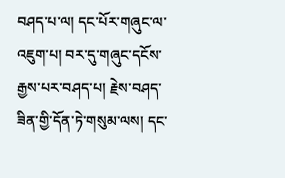བཤད་པ་ལ། དང་པོར་གཞུང་ལ་འཇུག་པ། བར་དུ་གཞུང་དངོས་རྒྱས་པར་བཤད་པ། རྗེས་བཤད་ཟིན་གྱི་དོན་ཏེ་གསུམ་ལས། དང་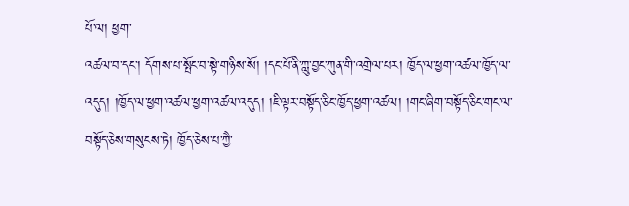པོ་ལ། ཕྱག་
འཚལ་བ་དང་། དོགས་པ་སྤོང་བ་སྟེ་གཉིས་སོ། །དང་པོ་ནི་ཀླུ་བྱང་ཀུན་གི་འགྲེལ་པར། ཁྱོད་ལ་ཕྱག་འཚལ་ཁྱོད་ལ་འདུད། །ཁྱོད་ལ་ཕྱག་འཚལ་ཕྱག་འཚལ་འདུད། །ཇི་ལྟར་བསྟོད་ཅིང་ཁྱོད་ཕྱག་འཚལ། །གང་ཞིག་བསྟོད་ཅིང་གང་ལ་བསྟོད་ཅེས་གསུངས་ཏེ། ཁྱོད་ཅེས་པ་ཀྱཻ་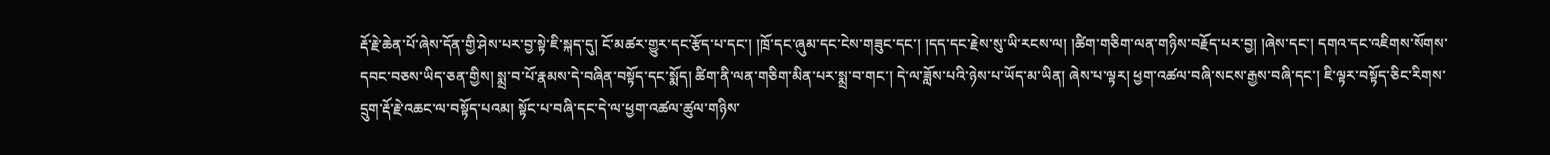རྡོ་རྗེ་ཆེན་པོ་ཞེས་དོན་གྱི་ཤེས་པར་བྱ་སྟེ་ཇི་སྐད་དུ། ངོ་མཚར་གྱུར་དང་རྩོད་པ་དང་། །ཁྲོ་དང་ཞུམ་དང་ངེས་གཟུང་དང་། །དད་དང་རྗེས་སུ་ཡི་རངས་ལ། །ཚིག་གཅིག་ལན་གཉིས་བརྗོད་པར་བྱ། །ཞེས་དང་། དགའ་དང་འཇིགས་སོགས་དབང་བཅས་ཡིད་ཅན་གྱིས། སྨྲ་བ་པོ་རྣམས་དེ་བཞིན་བསྟོད་དང་སྨོད། ཚིག་ནི་ལན་གཅིག་མིན་པར་སྨྲ་བ་གང་། དེ་ལ་ཟློས་པའི་ཉེས་པ་ཡོད་མ་ཡིན། ཞེས་པ་ལྟར། ཕྱག་འཚལ་བཞི་སངས་རྒྱས་བཞི་དང་། ཇི་ལྟར་བསྟོད་ཅིང་རིགས་དྲུག་རྡོ་རྗེ་འཆང་ལ་བསྟོད་པའམ། སྟོང་པ་བཞི་དང་དེ་ལ་ཕྱག་འཚལ་ཚུལ་གཉིས་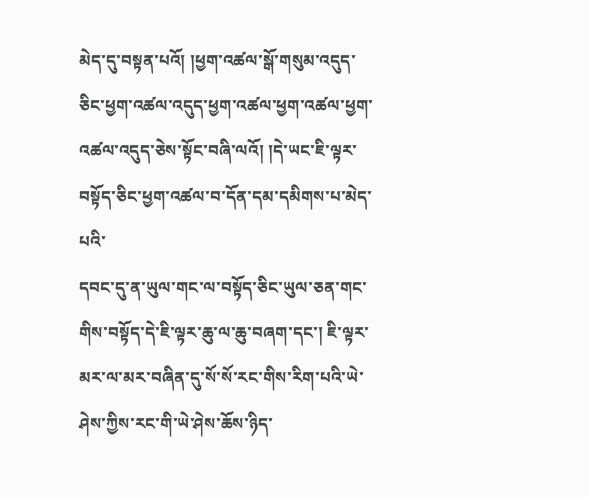མེད་དུ་བསྟན་པའོ། །ཕྱག་འཚལ་སྒོ་གསུམ་འདུད་ཅིང་ཕྱག་འཚལ་འདུད་ཕྱག་འཚལ་ཕྱག་འཚལ་ཕྱག་འཚལ་འདུད་ཅེས་སྟོང་བཞི་ལའོ། །དེ་ཡང་ཇི་ལྟར་བསྟོད་ཅིང་ཕྱག་འཚལ་བ་དོན་དམ་དམིགས་པ་མེད་པའི་
དབང་དུ་ན་ཡུལ་གང་ལ་བསྟོད་ཅིང་ཡུལ་ཅན་གང་གིས་བསྟོད་དེ་ཇི་ལྟར་ཆུ་ལ་ཆུ་བཞག་དང་། ཇི་ལྟར་མར་ལ་མར་བཞིན་དུ་སོ་སོ་རང་གིས་རིག་པའི་ཡེ་ཤེས་ཀྱིས་རང་གི་ཡེ་ཤེས་ཆོས་ཉིད་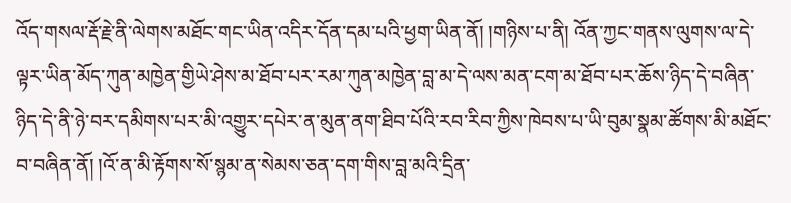འོད་གསལ་རྡོ་རྗེ་ནི་ལེགས་མཐོང་གང་ཡིན་འདིར་དོན་དམ་པའི་ཕྱག་ཡིན་ནོ། །གཉིས་པ་ནི། འོན་ཀྱང་གནས་ལུགས་ལ་དེ་ལྟར་ཡིན་མོད་ཀུན་མཁྱེན་གྱིཡེ་ཤེས་མ་ཐོབ་པར་རམ་ཀུན་མཁྱེན་བླ་མ་དེ་ལས་མན་ངག་མ་ཐོབ་པར་ཆོས་ཉིད་དེ་བཞིན་ཉིད་དེ་ནི་ཉེ་བར་དམིགས་པར་མི་འགྱུར་དཔེར་ན་མུན་ནག་ཐིབ་པོའི་རབ་རིབ་ཀྱིས་ཁེབས་པ་ཡི་བུམ་སྣམ་ཚོགས་མི་མཐོང་བ་བཞིན་ནོ། །འོ་ན་མི་རྟོགས་སོ་སྙམ་ན་སེམས་ཅན་དག་གིས་བླ་མའི་དྲིན་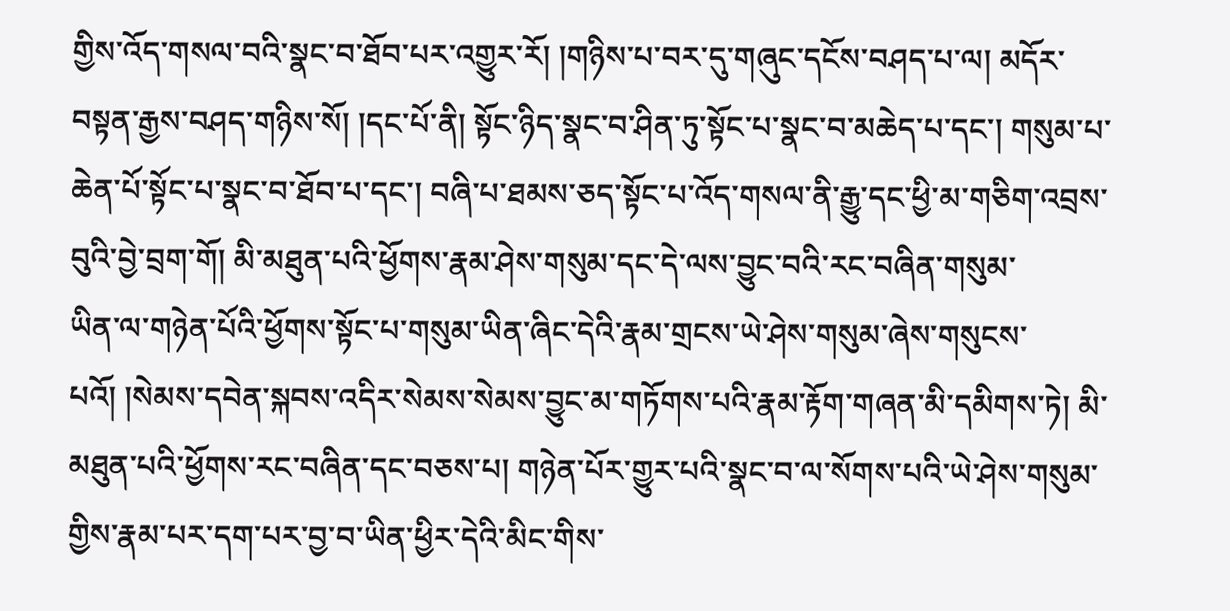གྱིས་འོད་གསལ་བའི་སྣང་བ་ཐོབ་པར་འགྱུར་རོ། །གཉིས་པ་བར་དུ་གཞུང་དངོས་བཤད་པ་ལ། མདོར་བསྟན་རྒྱས་བཤད་གཉིས་སོ། །དང་པོ་ནི། སྟོང་ཉིད་སྣང་བ་ཤིན་ཏུ་སྟོང་པ་སྣང་བ་མཆེད་པ་དང་། གསུམ་པ་ཆེན་པོ་སྟོང་པ་སྣང་བ་ཐོབ་པ་དང་། བཞི་པ་ཐམས་ཅད་སྟོང་པ་འོད་གསལ་ནི་རྒྱུ་དང་ཕྱི་མ་གཅིག་འབྲས་བུའི་བྱེ་བྲག་གོ། མི་མཐུན་པའི་ཕྱོགས་རྣམ་ཤེས་གསུམ་དང་དེ་ལས་བྱུང་བའི་རང་བཞིན་གསུམ་
ཡིན་ལ་གཉེན་པོའི་ཕྱོགས་སྟོང་པ་གསུམ་ཡིན་ཞིང་དེའི་རྣམ་གྲངས་ཡེ་ཤེས་གསུམ་ཞེས་གསུངས་པའོ། །སེམས་དབེན་སྐབས་འདིར་སེམས་སེམས་བྱུང་མ་གཏོགས་པའི་རྣམ་རྟོག་གཞན་མི་དམིགས་ཏེ། མི་མཐུན་པའི་ཕྱོགས་རང་བཞིན་དང་བཅས་པ། གཉེན་པོར་གྱུར་པའི་སྣང་བ་ལ་སོགས་པའི་ཡེ་ཤེས་གསུམ་གྱིས་རྣམ་པར་དག་པར་བྱ་བ་ཡིན་ཕྱིར་དེའི་མིང་གིས་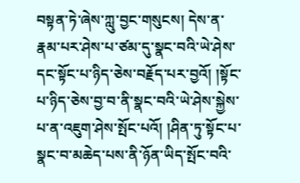བསྟན་ཏེ་ཞེས་ཀླུ་བྱང་གསུངས། དེས་ན་རྣམ་པར་ཤེས་པ་ཙམ་དུ་སྣང་བའི་ཡེ་ཤེས་དང་སྟོང་པ་ཉིད་ཅེས་བརྗོད་པར་བྱའོ། །སྟོང་པ་ཉིད་ཅེས་བྱ་བ་ནི་སྣང་བའི་ཡེ་ཤེས་སྐྱེས་པ་ན་འཇུག་ཤེས་སྤོང་པའོ། །ཤིན་ཏུ་སྟོང་པ་སྣང་བ་མཆེད་པས་ནི་ཉོན་ཡིད་སྤོང་བའི་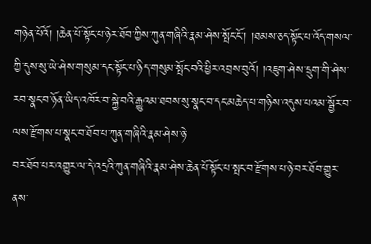གཉེན་པོའོ། །ཆེན་པོ་སྟོང་པ་ཉེར་ཐོབ་ཀྱིས་ཀུན་གཞིའི་རྣམ་ཤེས་སྤོང་ངོ་། །ཐམས་ཅད་སྟོང་པ་འོད་གསལ་ཀྱི་དུས་སུ་ཡེ་ཤེས་གསུམ་དང་སྟོང་པ་ཉིད་གསུམ་སྤོང་བའི་ཕྱིར་འབྲས་བུའོ། །འཇུག་ཤེས་དྲུག་གི་ཤེས་རབ་སྣང་བ་ཉོན་ཡིད་འཁོར་བ་སྐྱེ་བའི་རྒྱུའམ་ཐབས་སུ་སྣང་བ་དང་མཆེད་པ་གཉིས་འདུས་པའམ་སྦྱོར་བ་ལས་རྫོགས་པ་སྣང་བ་ཐོབ་པ་ཀུན་གཞིའི་རྣམ་ཤེས་ཉེ་
བར་ཐོབ་པར་འགྱུར་ལ་དེ་འདྲའི་ཀུན་གཞིའི་རྣམ་ཤེས་ཆེན་པོ་སྟོང་པ་སྤང་བ་རྫོགས་པ་ཉེ་བར་ཐོབ་གྱུར་ནས་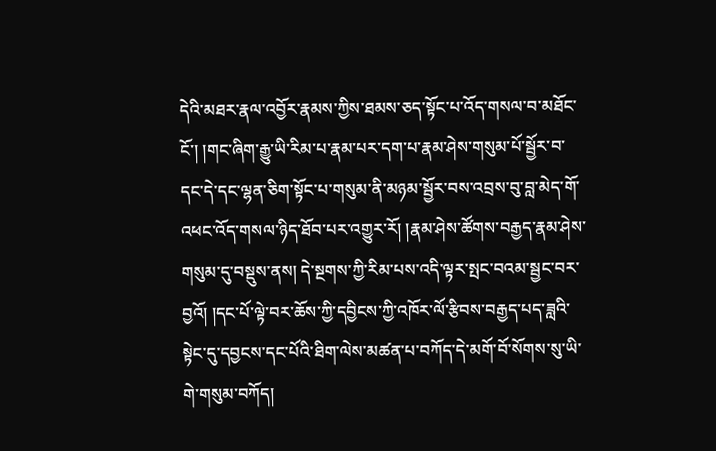དེའི་མཐར་རྣལ་འབྱོར་རྣམས་ཀྱིས་ཐམས་ཅད་སྟོང་པ་འོད་གསལ་བ་མཐོང་ངོ་། །གང་ཞིག་རྒྱུ་ཡི་རིམ་པ་རྣམ་པར་དག་པ་རྣམ་ཤེས་གསུམ་པོ་སྦྱོར་བ་དང་དེ་དང་ལྷན་ཅིག་སྟོང་པ་གསུམ་ནི་མཉམ་སྦྱོར་བས་འབྲས་བུ་བླ་མེད་གོ་འཕང་འོད་གསལ་ཉིད་ཐོབ་པར་འགྱུར་རོ། །རྣམ་ཤེས་ཚོགས་བརྒྱད་རྣམ་ཤེས་གསུམ་དུ་བསྡུས་ནས། དེ་སྔགས་ཀྱི་རིམ་པས་འདི་ལྟར་སྤང་བའམ་སྦྱང་བར་བྱའོ། །དང་པོ་ལྟེ་བར་ཆོས་ཀྱི་དབྱིངས་ཀྱི་འཁོར་ལོ་རྩིབས་བརྒྱད་པད་ཟླའི་སྟེང་དུ་དབྱངས་དང་པོའི་ཐིག་ལེས་མཚན་པ་བཀོད་དེ་མགོ་བོ་སོགས་སུ་ཡི་གེ་གསུམ་བཀོད།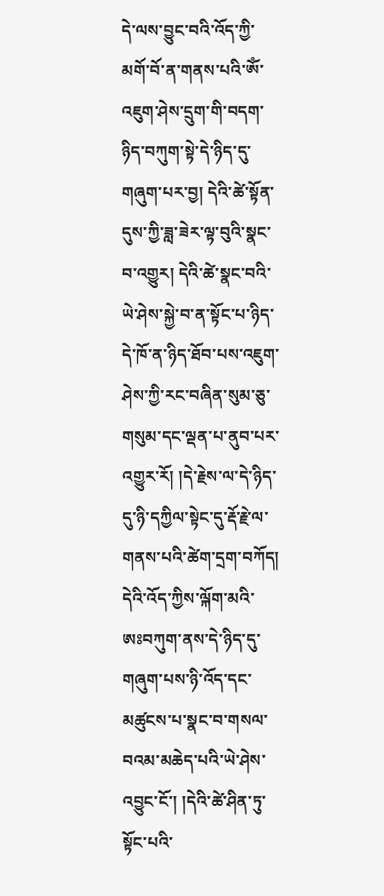དེ་ལས་བྱུང་བའི་འོད་ཀྱི་མགོ་བོ་ན་གནས་པའི་ཨོཾ་འཇུག་ཤེས་དྲུག་གི་བདག་ཉིད་བཀུག་སྟེ་དེ་ཉིད་དུ་གཞུག་པར་བྱ། དེའི་ཚེ་སྟོན་དུས་ཀྱི་ཟླ་ཟེར་ལྟ་བུའི་སྣང་བ་འགྱུར། དེའི་ཚེ་སྣང་བའི་ཡེ་ཤེས་སྐྱེ་བ་ན་སྟོང་པ་ཉིད་དེ་ཁོ་ན་ཉིད་ཐོབ་པས་འཇུག་ཤེས་ཀྱི་རང་བཞིན་སུམ་ཅུ་གསུམ་དང་ལྡན་པ་ནུབ་པར་འགྱུར་རོ། །དེ་རྗེས་ལ་དེ་ཉིད་དུ་ཉི་དཀྱིལ་སྟེང་དུ་རྡོ་རྗེ་ལ་གནས་པའི་ཚེག་དྲག་བཀོད། དེའི་འོད་ཀྱིས་ལྐོག་མའི་
ཨཿབཀུག་ནས་དེ་ཉིད་དུ་གཞུག་པས་ཉི་འོད་དང་མཚུངས་པ་སྣང་བ་གསལ་བའམ་མཆེད་པའི་ཡེ་ཤེས་འབྱུང་ངོ་། །དེའི་ཚེ་ཤིན་ཏུ་སྟོང་པའི་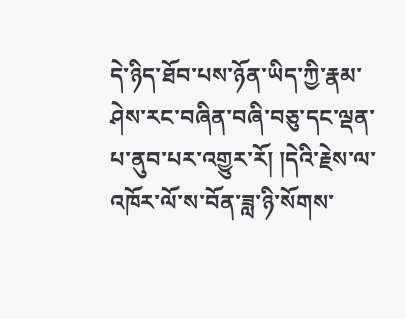དེ་ཉིད་ཐོབ་པས་ཉོན་ཡིད་ཀྱི་རྣམ་ཤེས་རང་བཞིན་བཞི་བཅུ་དང་ལྡན་པ་ནུབ་པར་འགྱུར་རོ། །དེའི་རྗེས་ལ་འཁོར་ལོ་ས་བོན་ཟླ་ཉི་སོགས་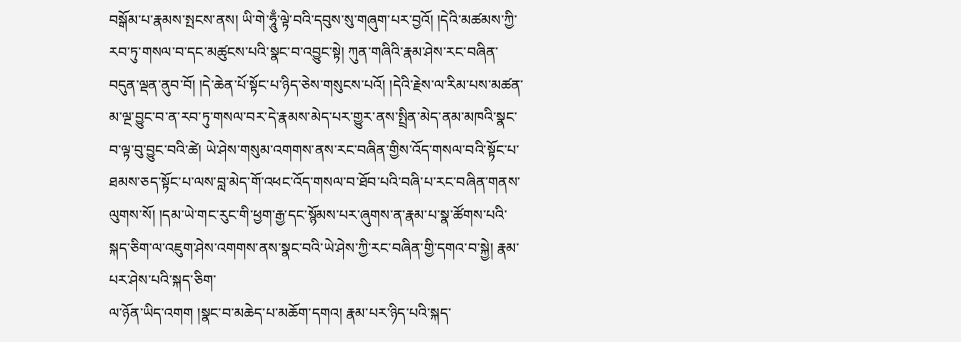བསྒོམ་པ་རྣམས་སྤངས་ནས། ཡི་གེ་ཧཱུྃ་ལྟེ་བའི་དབུས་སུ་གཞུག་པར་བྱའོ། །དེའི་མཚམས་ཀྱི་རབ་ཏུ་གསལ་བ་དང་མཚུངས་པའི་སྣང་བ་འབྱུང་སྟེ། ཀུན་གཞིའི་རྣམ་ཤེས་རང་བཞིན་བདུན་ལྡན་ནུབ་བོ། །དེ་ཆེན་པོ་སྟོང་པ་ཉིད་ཅེས་གསུངས་པའོ། །དེའི་རྗེས་ལ་རིམ་པས་མཚན་མ་ལྔ་བྱུང་བ་ན་རབ་ཏུ་གསལ་བར་དེ་རྣམས་མེད་པར་གྱུར་ནས་སྤྲིན་མེད་ནམ་མཁའི་སྣང་བ་ལྟ་བུ་བྱུང་བའི་ཚེ། ཡེ་ཤེས་གསུམ་འགགས་ནས་རང་བཞིན་གྱིས་འོད་གསལ་བའི་སྟོང་པ་ཐམས་ཅད་སྟོང་པ་ལས་བླ་མེད་གོ་འཕང་འོད་གསལ་བ་ཐོབ་པའི་བཞི་པ་རང་བཞིན་གནས་ལུགས་སོ། །དམ་ཡེ་གང་རུང་གི་ཕྱག་རྒྱ་དང་སྙོམས་པར་ཞུགས་ན་རྣམ་པ་སྣ་ཚོགས་པའི་སྐད་ཅིག་ལ་འཇུག་ཤེས་འགགས་ནས་སྣང་བའི་ཡེ་ཤེས་ཀྱི་རང་བཞིན་གྱི་དགའ་བ་སྐྱེ། རྣམ་པར་ཤེས་པའི་སྐད་ཅིག་
ལ་ཉོན་ཡིད་འགག །སྣང་བ་མཆེད་པ་མཆོག་དགའ། རྣམ་པར་ཉིད་པའི་སྐད་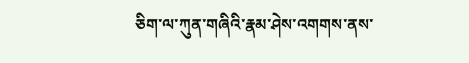ཅིག་ལ་ཀུན་གཞིའི་རྣམ་ཤེས་འགགས་ནས་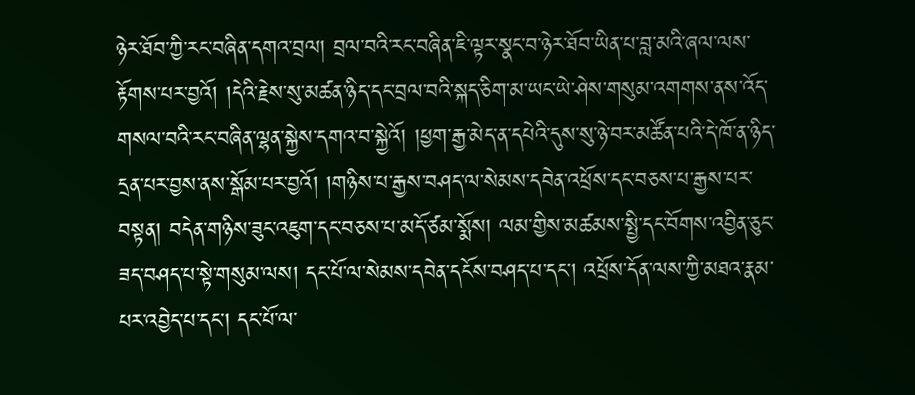ཉེར་ཐོབ་ཀྱི་རང་བཞིན་དགའ་བྲལ། བྲལ་བའི་རང་བཞིན་ཇི་ལྟར་སྣང་བ་ཉེར་ཐོབ་ཡིན་པ་བླ་མའི་ཞལ་ལས་རྟོགས་པར་བྱའོ། །དེའི་རྗེས་སུ་མཚན་ཉིད་དང་བྲལ་བའི་སྐད་ཅིག་མ་ཡང་ཡེ་ཤེས་གསུམ་འགགས་ནས་འོད་གསལ་བའི་རང་བཞིན་ལྷན་སྐྱེས་དགའ་བ་སྐྱེའོ། །ཕྱག་རྒྱ་མེད་ན་དཔེའི་དུས་སུ་ཉེ་བར་མཚོན་པའི་དེ་ཁོ་ན་ཉིད་དྲན་པར་བྱས་ནས་སྒོམ་པར་བྱའོ། །གཉིས་པ་རྒྱས་བཤད་ལ་སེམས་དབེན་འཕྲོས་དང་བཅས་པ་རྒྱས་པར་བསྟན། བདེན་གཉིས་ཟུང་འཇུག་དང་བཅས་པ་མདོ་ཙམ་སྨོས། ལམ་གྱིས་མཚམས་སྤྱི་དང་བོགས་འབྱིན་ཅུང་ཟད་བཤད་པ་སྟེ་གསུམ་ལས། དང་པོ་ལ་སེམས་དབེན་དངོས་བཤད་པ་དང་། འཕྲོས་དོན་ལས་ཀྱི་མཐའ་རྣམ་པར་འབྱེད་པ་དང་། དང་པོ་ལ་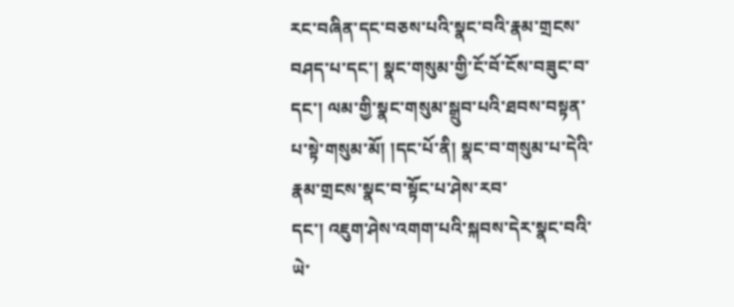རང་བཞིན་དང་བཅས་པའི་སྣང་བའི་རྣམ་གྲངས་བཤད་པ་དང་། སྣང་གསུམ་གྱི་ངོ་བོ་ངོས་བཟུང་བ་དང་། ལམ་གྱི་སྣང་གསུམ་སྒྲུབ་པའི་ཐབས་བསྟན་པ་སྟེ་གསུམ་མོ། །དང་པོ་ནི། སྣང་བ་གསུམ་པ་དེའི་རྣམ་གྲངས་སྣང་བ་སྟོང་པ་ཤེས་རབ་
དང་། འཇུག་ཤེས་འགག་པའི་སྐབས་དེར་སྣང་བའི་ཡེ་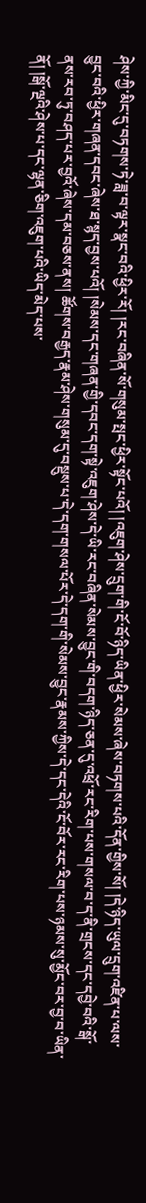ཤེས་ཀྱི་མིང་དུ་བཏགས་ཏེ་ཟླ་བ་ལྟར་སྣང་བའི་ཕྱིར་རོ། །རང་བཞིན་སོ་གསུམ་སྤང་ཕྱིར་སྟོང་པའོ། །འཇུག་ཤེས་དྲུག་གི་ངོ་བོ་ཉིད་ཡིན་ཕྱིར་སེམས་ཞེས་བཏགས་པའི་དོན་གྱིས་སོ། །དེ་ཉིད་ཡུལ་དྲུག་འཛིན་པ་ལས་བྱུང་བའི་ཕྱིར་གཞན་དབང་ཞེས་ཐ་སྙད་བྱས་པའོ། །སེམས་དང་གཞན་གྱི་དབང་དག་སྟེ་འཇུག་ཤེས་དེ་ཡི་རང་བཞིན་སེམས་བྱུང་གི་བདག་ཉིད་ཅན་དུ་འཕྲོ་རང་རིག་པས་གསལ་བ་ད་ནི་གྲངས་དང་དབྱེ་བའི་སྒོ་ནས་རབ་ཏུ་བཤད་པར་བྱའོ་ཞེས་དམ་བཅས་ནས། ཚོགས་བརྒྱད་རྣམ་ཤེས་གསུམ་དུ་བསྡུས་པ་དེ་དག་གསལ་པོར་དེ་དག་གི་སེམས་བྱུང་རྣམས་ཀྱིས་དེ་དང་དེའི་ངོ་བོར་རང་རིག་པས་ཉམས་སུ་མྱོང་བར་བྱ་བ་ཡིན་ནོ། །སྒོ་ལྔའི་ཤེས་པ་དང་ལྷན་ཅིག་འཇུག་པའི་ཡིད་མེད་པས་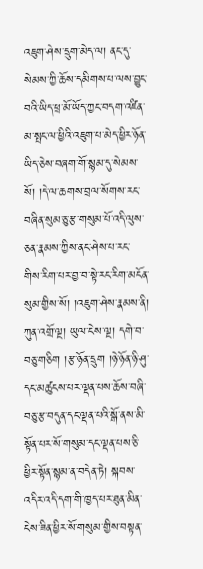འཇུག་ཤེས་དྲུག་མེད་ལ། ནང་དུ་སེམས་ཀྱི་ཆོས་དམིགས་པ་ལས་བྱུང་བའི་ཡིད་ཕྲ་མོ་ཡོད་ཀྱང་བདག་འཛིན་མ་སྤང་ལ་ཕྱིའི་འཇུག་པ་མེད་ཕྱིར་ཉོན་ཡིད་ཅེས་བཞག་གོ་སྙམ་དུ་སེམས་སོ། །དེ་ལ་ཆགས་བྲལ་སོགས་རང་བཞིན་སུམ་ཅུ་རྩ་གསུམ་པོ་འདི་ལུས་ཅན་རྣམས་ཀྱིས་ནང་ཤེས་པ་རང་
གིས་རིག་པར་བྱ་བ་སྟེ་རང་རིག་མངོན་སུམ་གྱིས་སོ། །འཇུག་ཤེས་རྣམས་ནི། ཀུན་འགྲོ་ལྔ། ཡུལ་ངེས་ལྔ། དགེ་བ་བཅུ་གཅིག །རྩ་ཉོན་དྲུག །ཉེ་ཉོན་ཉི་ཤུ་དང་མཚུངས་པར་ལྡན་པས་ཆོས་བཞི་བཅུ་རྩ་བདུན་དང་ལྡན་པའི་སྒོ་ནས་མི་སྟོན་པར་སོ་གསུམ་དང་ལྡན་པས་ཅི་ཕྱིར་སྟོན་སྙམ་ན་བདེན་ཏེ། སྐབས་འདིར་འདི་དག་གི་ཁྱད་པར་ཐུན་མིན་ངེས་ཟིན་ཕྱིར་སོ་གསུམ་གྱིས་བསྟན་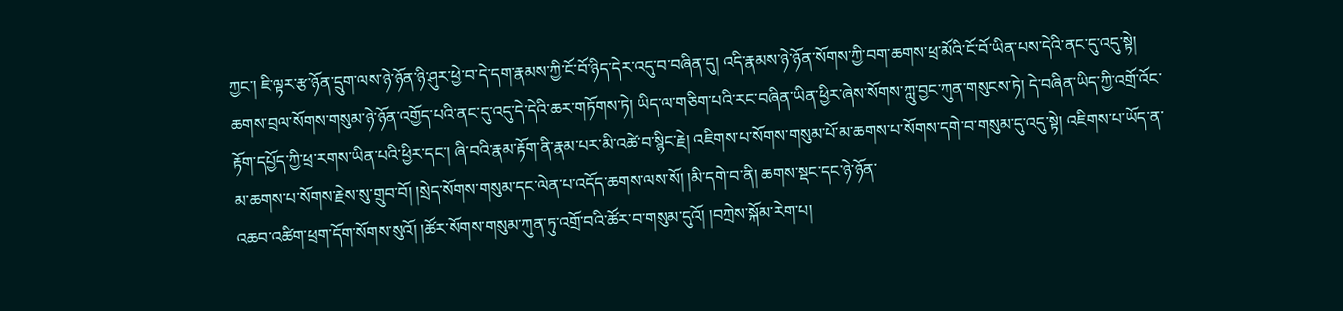ཀྱང་། ཇི་ལྟར་རྩ་ཉོན་དྲུག་ལས་ཉེ་ཉོན་ཉི་ཤུར་ཕྱེ་བ་དེ་དག་རྣམས་ཀྱི་ངོ་བོ་ཉིད་དེར་འདུ་བ་བཞིན་དུ། འདི་རྣམས་ཉེ་ཉོན་སོགས་ཀྱི་བག་ཆགས་ཕྲ་མོའི་ངོ་བོ་ཡིན་པས་དེའི་ནང་དུ་འདུ་སྟེ། ཆགས་བྲལ་སོགས་གསུམ་ཉེ་ཉོན་འགྱོད་པའི་ནང་དུ་འདུ་དེ་དེའི་ཆར་གཏོགས་ཏེ། ཡིད་ལ་གཅིག་པའི་རང་བཞིན་ཡིན་ཕྱིར་ཞེས་སོགས་ཀླུ་བྱང་ཀུན་གསུངས་ཏེ། དེ་བཞིན་ཡིད་ཀྱི་འགྲོ་འོང་རྟོག་དཔྱོད་ཀྱི་ཕྲ་རགས་ཡིན་པའི་ཕྱིར་དང་། ཞི་བའི་རྣམ་རྟོག་ནི་རྣམ་པར་མི་འཚེ་བ་སྙིང་རྗེ། འཇིགས་པ་སོགས་གསུམ་པོ་མ་ཆགས་པ་སོགས་དགེ་བ་གསུམ་དུ་འདུ་སྟེ། འཇིགས་པ་ཡོད་ན་མ་ཆགས་པ་སོགས་རྗེས་སུ་གྲུབ་བོ། །སྲེད་སོགས་གསུམ་དང་ལེན་པ་འདོད་ཆགས་ལས་སོ། །མི་དགེ་བ་ནི། ཆགས་སྡང་དང་ཉེ་ཉོན་
འཆབ་འཚིག་ཕྲག་དོག་སོགས་སུའོ། །ཚོར་སོགས་གསུམ་ཀུན་ཏུ་འགྲོ་བའི་ཚོར་བ་གསུམ་དུའོ། །བཀྲེས་སྐོམ་རེག་པ།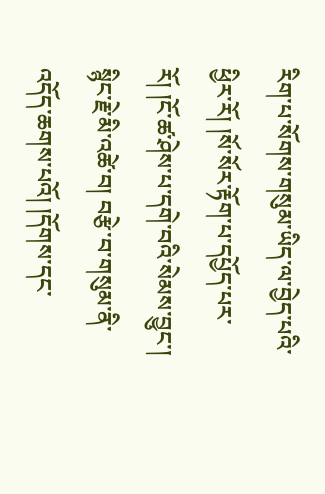རིག་པ་སོགས་གསུམ་ཡིད་ལ་བྱེད་པའི་ཕྱིར་རོ། །སོ་སོར་རྟོག་པ་དཔྱོད་པར་རོ། །ངོ་ཚ་ཤེས་པ་དགེ་བའི་སེམས་བྱུང་། སྙིང་རྗེ་མི་འཚེ་བ། བརྩེ་བ་གསུམ་ནི་འདོད་ཆགས་པའོ། །དོགས་དང་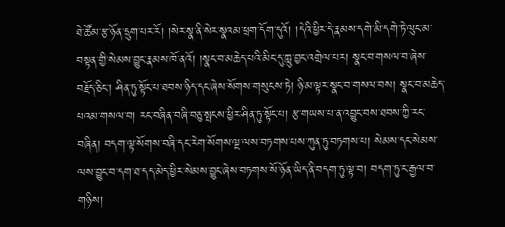ཐེ་ཚོམ་རྩ་ཉོན་དྲུག་པར་རོ། །སེར་སྣ་ནི་སེར་སྣའམ་ཕྲག་དོག་དུའོ། །དེའི་ཕྱིར་དེ་རྣམས་དགེ་མི་དགེ་ཏེ་ལུང་མ་བསྟན་གྱི་སེམས་བྱུང་རྣམས་ཁོ་ནའོ། །སྣང་བ་མཆེད་པའི་མིང་དུ་ཀླུ་བྱང་འགྲེལ་པར། སྣང་བ་གསལ་བ་ཞེས་བརྗོད་ཅིང་། ཤིན་ཏུ་སྟོང་པ་ཐབས་ཉིད་དང་ཞེས་སོགས་གསུངས་ཏེ། ཉི་མ་ལྟར་སྣང་བ་གསལ་བས། སྣང་བ་མཆེད་པའམ་གསལ་བ། རང་བཞིན་བཞི་བཅུ་སྤངས་ཕྱིར་ཤིན་ཏུ་སྟོང་པ། རྩ་གཡས་པ་ན་འབྱུང་བས་ཐབས་ཀྱི་རང་བཞིན། བདག་ལྟ་སོགས་བཞི་དང་རེག་སོགས་ལྔ་ལས་བཏགས་པས་ཀུན་ཏུ་བཏགས་པ། སེམས་དང་སེམས་ལས་བྱུང་བ་དག་ཐ་དད་མེད་ཕྱིར་སེམས་བྱུང་ཞེས་བཏགས་སོ་ཉོན་ཡིད་ནི་བདག་ཏུ་ལྟ་བ། བདག་ཏུ་ང་རྒྱལ་བ་གཉིས།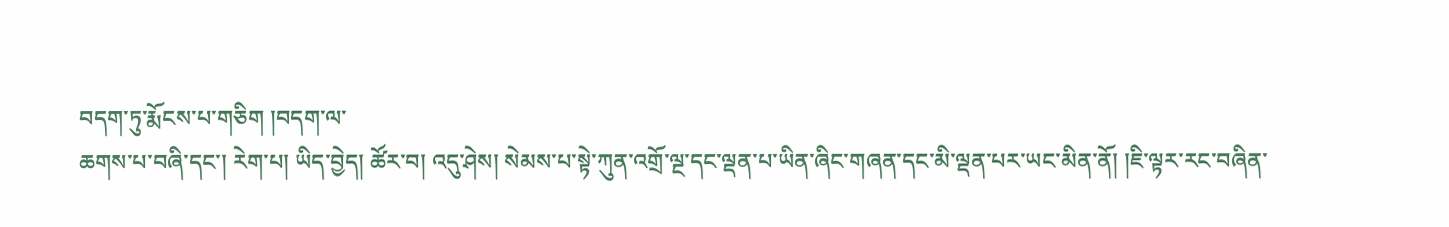བདག་ཏུ་རྨོངས་པ་གཅིག །བདག་ལ་
ཆགས་པ་བཞི་དང་། རེག་པ། ཡིད་བྱེད། ཚོར་བ། འདུ་ཤེས། སེམས་པ་སྟེ་ཀུན་འགྲོ་ལྔ་དང་ལྡན་པ་ཡིན་ཞིང་གཞན་དང་མི་ལྡན་པར་ཡང་མིན་ནོ། །ཇི་ལྟར་རང་བཞིན་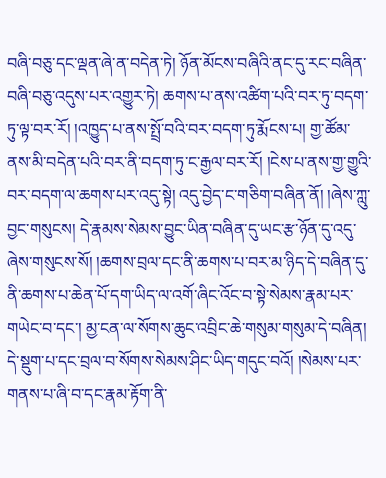བཞི་བཅུ་དང་ལྡན་ཞེ་ན་བདེན་ཏེ། ཉོན་མོངས་བཞིའི་ནང་དུ་རང་བཞིན་བཞི་བཅུ་འདུས་པར་འགྱུར་ཏེ། ཆགས་པ་ནས་འཚིག་པའི་བར་ཏུ་བདག་ཏུ་ལྟ་བར་རོ། །འཁྱུད་པ་ནས་སྤྲོ་བའི་བར་བདག་ཏུ་རྨོངས་པ། གྱ་ཚོམ་ནས་མི་བདེན་པའི་བར་ནི་བདག་ཏུ་ང་རྒྱལ་བར་རོ། །ངེས་པ་ནས་གྱ་གྱུའི་བར་བདག་ལ་ཆགས་པར་འདུ་སྟེ། འདུ་བྱེད་ང་གཅིག་བཞིན་ནོ། །ཞེས་ཀླུ་བྱང་གསུངས། དེ་རྣམས་སེམས་བྱུང་ཡིན་བཞིན་དུ་ཡང་རྩ་ཉོན་དུ་འདུ་ཞེས་གསུངས་སོ། །ཆགས་བྲལ་དང་ནི་ཆགས་པ་བར་མ་ཉིད་དེ་བཞིན་དུ་ནི་ཆགས་པ་ཆེན་པོ་དག་ཡིད་ལ་འགོ་ཞིང་འོང་བ་སྟེ་སེམས་རྣམ་པར་གཡེང་བ་དང་། མྱ་ངན་ལ་སོགས་ཆུང་འབྲིང་ཆེ་གསུམ་གསུམ་དེ་བཞིན། དེ་སྡུག་པ་དང་བྲལ་བ་སོགས་སེམས་ཤིང་ཡིད་གདུང་བའོ། །སེམས་པར་གནས་པ་ཞི་བ་དང་རྣམ་རྟོག་ནི་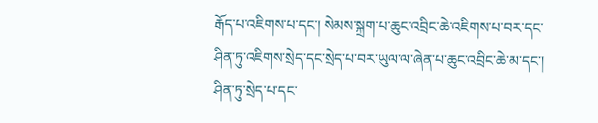རྒོད་པ་འཇིགས་པ་དང་། སེམས་སྐྲག་པ་ཆུང་འབྲིང་ཆེ་འཇིགས་པ་བར་དང་ཤིན་ཏུ་འཇིགས་སྲེད་དང་སྲེད་པ་བར་ཡུལ་ལ་ཞེན་པ་ཆུང་འབྲིང་ཆེ་མ་དང་། ཤིན་ཏུ་སྲེད་པ་དང་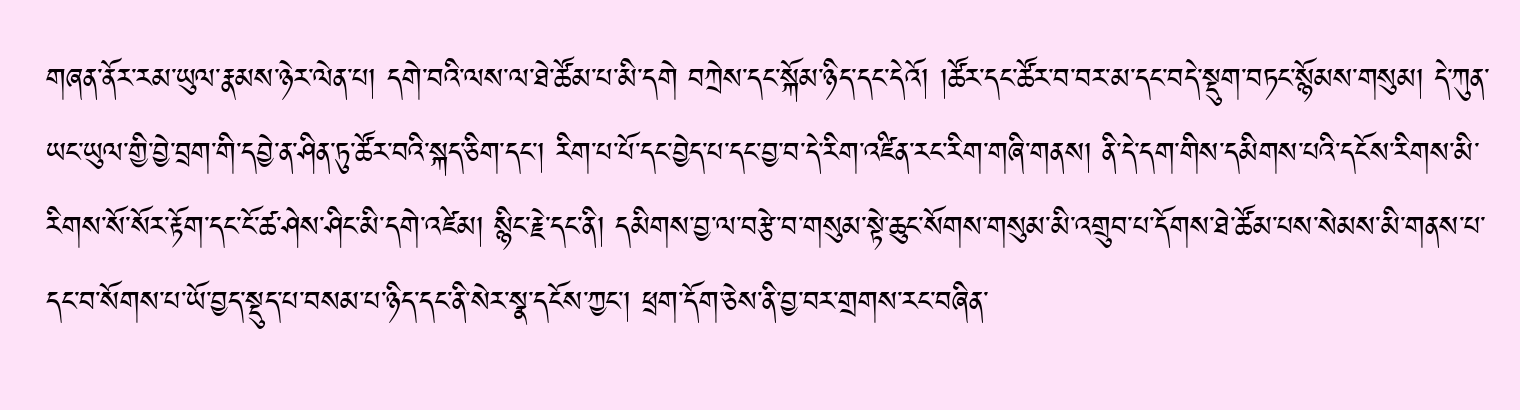གཞན་ནོར་རམ་ཡུལ་རྣམས་ཉེར་ལེན་པ། དགེ་བའི་ལས་ལ་ཐེ་ཚོམ་པ་མི་དགེ བཀྲེས་དང་སྐོམ་ཉིད་དང་དེའོ། །ཚོར་དང་ཚོར་བ་བར་མ་དང་བདེ་སྡུག་བཏང་སྙོམས་གསུམ། དེ་ཀུན་ཡང་ཡུལ་གྱི་བྱེ་བྲག་གི་དབྱེ་ན་ཤིན་ཏུ་ཚོར་བའི་སྐད་ཅིག་དང་། རིག་པ་པོ་དང་བྱེད་པ་དང་བྱ་བ་དེ་རིག་འཛིན་རང་རིག་གཞི་གནས། ནི་དེ་དག་གིས་དམིགས་པའི་དངོས་རིགས་མི་རིགས་སོ་སོར་རྟོག་དང་ངོ་ཚ་ཤེས་ཤིང་མི་དགེ་འཛེམ། སྙིང་རྗེ་དང་ནི། དམིགས་བྱ་ལ་བརྩེ་བ་གསུམ་སྟེ་ཆུང་སོགས་གསུམ་མི་འགྲུབ་པ་དོགས་ཐེ་ཚོམ་པས་སེམས་མི་གནས་པ་དང་བ་སོགས་པ་ཡོ་བྱད་སྡུད་པ་བསམ་པ་ཉིད་དང་ནི་སེར་སྣ་དངོས་ཀྱང་། ཕྲག་དོག་ཅེས་ནི་བྱ་བར་གྲགས་རང་བཞིན་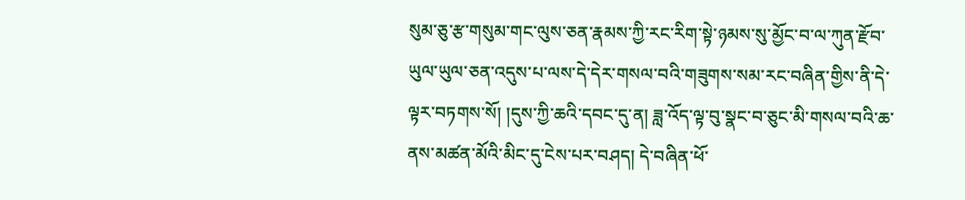སུམ་ཅུ་རྩ་གསུམ་གང་ལུས་ཅན་རྣམས་ཀྱི་རང་རིག་སྟེ་ཉམས་སུ་མྱོང་བ་ལ་ཀུན་རྫོབ་ཡུལ་ཡུལ་ཅན་འདུས་པ་ལས་དེ་དེར་གསལ་བའི་གཟུགས་སམ་རང་བཞིན་གྱིས་ནི་དེ་ལྟར་བཏགས་སོ། །དུས་ཀྱི་ཆའི་དབང་དུ་ན། ཟླ་འོད་ལྟ་བུ་སྣང་བ་ཅུང་མི་གསལ་བའི་ཆ་ནས་མཚན་མོའི་མིང་དུ་ངེས་པར་བཤད། དེ་བཞིན་ཕོ་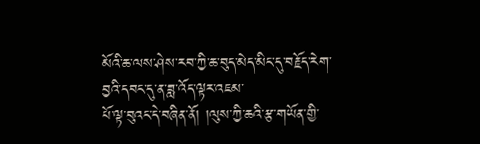མོའི་ཆ་ལས་ཤེས་རབ་ཀྱི་ཆ་བུད་མེད་མིང་དུ་བརྗོད་རེག་བྱའི་དབང་དུ་ན་ཟླ་འོད་ལྟར་འཇམ་
པོ་ལྟ་བུའང་དེ་བཞིན་ནོ། །ལུས་ཀྱི་ཆའི་རྩ་གཡོན་གྱི་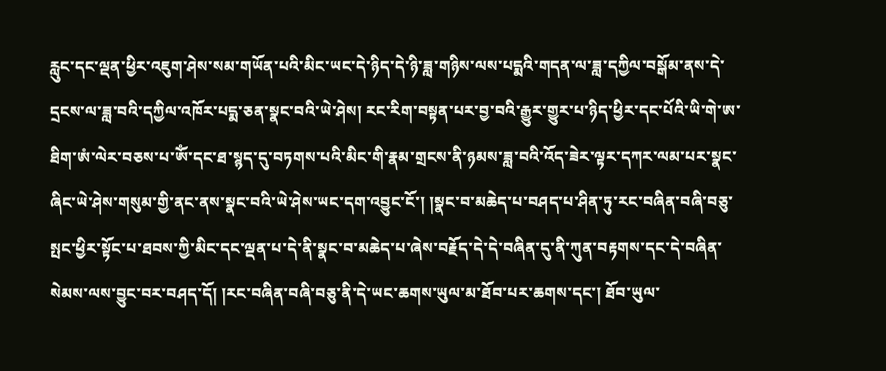རླུང་དང་ལྡན་ཕྱིར་འཇུག་ཤེས་སམ་གཡོན་པའི་མིང་ཡང་དེ་ཉིད་དེ་ཉི་ཟླ་གཉིས་ལས་པདྨའི་གདན་ལ་ཟླ་དཀྱིལ་བསྒོམ་ནས་དེ་དྲངས་ལ་ཟླ་བའི་དཀྱིལ་འཁོར་པདྨ་ཅན་སྣང་བའི་ཡེ་ཤེས། རང་རིག་བསྟན་པར་བྱ་བའི་རྒྱུར་གྱུར་པ་ཉིད་ཕྱིར་དང་པོའི་ཡི་གེ་ཨ་ཐིག་ཨཾ་ལེར་བཅས་པ་ཨོཾ་དང་ཐ་སྙད་དུ་བཏགས་པའི་མིང་གི་རྣམ་གྲངས་ནི་ཉམས་ཟླ་བའི་འོད་ཟེར་ལྟར་དཀར་ལམ་པར་སྣང་ཞིང་ཡེ་ཤེས་གསུམ་གྱི་ནང་ནས་སྣང་བའི་ཡེ་ཤེས་ཡང་དག་འབྱུང་ངོ་། །སྣང་བ་མཆེད་པ་བཤད་པ་ཤིན་ཏུ་རང་བཞིན་བཞི་བཅུ་སྤང་ཕྱིར་སྟོང་པ་ཐབས་ཀྱི་མིང་དང་ལྡན་པ་དེ་ནི་སྣང་བ་མཆེད་པ་ཞེས་བརྗོད་དེ་དེ་བཞིན་དུ་ནི་ཀུན་བརྟགས་དང་དེ་བཞིན་སེམས་ལས་བྱུང་བར་བཤད་དོ། །རང་བཞིན་བཞི་བཅུ་ནི་དེ་ཡང་ཆགས་ཡུལ་མ་ཐོབ་པར་ཆགས་དང་། ཐོབ་ཡུལ་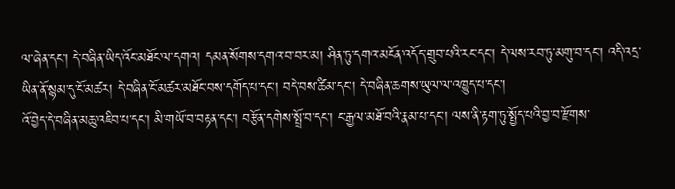ལ་ཞེན་དང་། དེ་བཞིན་ཡིད་འོང་མཐོང་ལ་དགའ། དམན་སོགས་དགའ་བ་བར་མ། ཤིན་ཏུ་དགའ་མངོན་འདོད་གྲུབ་པའི་རང་དང་། དེ་ལས་རབ་ཏུ་མགུ་བ་དང་། འདི་འདྲ་ཡིན་ནོ་སྙམ་དུ་ངོ་མཚར། དེ་བཞིན་ངོ་མཚར་མཐོང་བས་དགོད་པ་དང་། བདེ་བས་ཚིམ་དང་། དེ་བཞིན་ཆགས་ཡུལ་ལ་འཁྱུད་པ་དང་།
འོ་བྱེད་དེ་བཞིན་མཆུ་འཇིབ་པ་དང་། མི་གཡོ་བ་བརྟན་དང་། བརྩོན་དགེས་སྤྲོ་བ་དང་། ང་རྒྱལ་མཐོ་བའི་རྣམ་པ་དང་། ལས་ནི་རྟག་ཏུ་སྤྱོད་པའི་བྱ་བ་རྫོགས་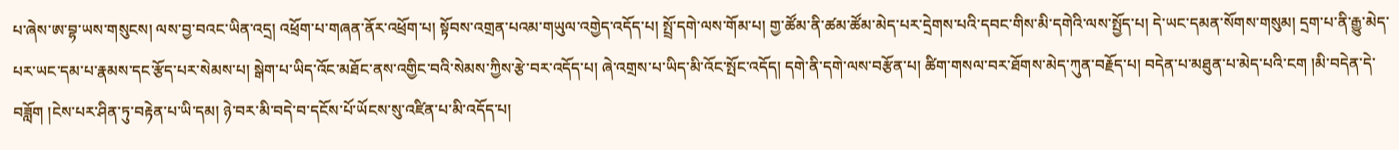པ་ཞེས་ཨ་བྷ་ཡས་གསུངས། ལས་བྱ་བའང་ཡིན་འདྲ། འཕྲོག་པ་གཞན་ནོར་འཕྲོག་པ། སྟོབས་འགྲན་པའམ་གཡུལ་འགྱེད་འདོད་པ། སྤྲོ་དགེ་ལས་གོམ་པ། གྱ་ཚོམ་ནི་ཚམ་ཚོམ་མེད་པར་དྲེགས་པའི་དབང་གིས་མི་དགེའི་ལས་སྤྱོད་པ། དེ་ཡང་དམན་སོགས་གསུམ། དྲག་པ་ནི་རྒྱུ་མེད་པར་ཡང་དམ་པ་རྣམས་དང་རྩོད་པར་སེམས་པ། སྒེག་པ་ཡིད་འོང་མཐོང་ནས་འགྱིང་བའི་སེམས་ཀྱིས་རྩེ་བར་འདོད་པ། ཞེ་འགྲས་པ་ཡིད་མི་འོང་སྤོང་འདོད། དགེ་ནི་དགེ་ལས་བརྩོན་པ། ཚིག་གསལ་བར་ཐོགས་མེད་ཀུན་བརྗོད་པ། བདེན་པ་མཐུན་པ་མེད་པའི་ངག །མི་བདེན་དེ་བཟློག །ངེས་པར་ཤིན་ཏུ་བརྟེན་པ་ཡི་དམ། ཉེ་བར་མི་བདེ་བ་དངོས་པོ་ཡོངས་སུ་འཛིན་པ་མི་འདོད་པ།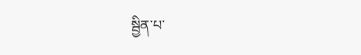སྦྱིན་པ་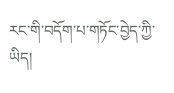རང་གི་བདོག་པ་གཏོང་བྱེད་ཀྱི་ཡིད།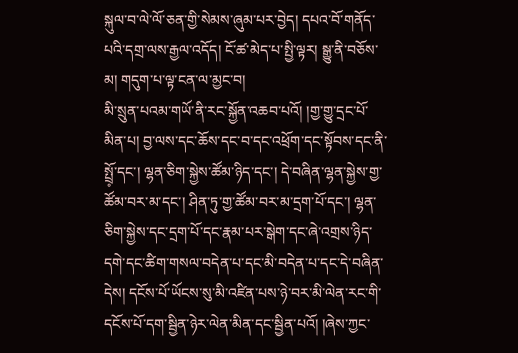སྐུལ་བ་ལེ་ལོ་ཅན་གྱི་སེམས་ཞུམ་པར་བྱེད། དཔའ་བོ་གནོད་པའི་དགྲ་ལས་རྒྱལ་འདོད། ངོ་ཚ་མེད་པ་སྤྱི་ལྟར། སྒྱུ་ནི་བཅོས་མ། གདུག་པ་ལྟ་ངན་ལ་མྱང་བ།
མི་སྲུན་པའམ་གཡོ་ནི་རང་སྐྱོན་འཆབ་པའོ། །གྱ་གྱུ་དྲང་པོ་མིན་པ། བྱ་ལས་དང་ཆོས་དང་བ་དང་འཕྲོག་དང་སྟོབས་དང་ནི་སྤྲོ༷་དང་། ལྷན་ཅིག་སྐྱེས་ཚོམ་ཉིད་དང་། དེ་བཞིན་ལྷན་སྐྱེས་གྱ་ཚོམ་བར་མ་དང་། ཤིན་ཏུ་གྱ་ཚོམ་བར་མ་དྲག་པོ་དང་། ལྷན་ཅིག་སྐྱེས་དང་དྲག་པོ་དང་རྣམ་པར་སྒེག་དང་ཞེ་འགྲས་ཉིད་དགེ་དང་ཚིག་གསལ་བདེན་པ་དང་མི་བདེན་པ་དང་དེ་བཞིན་དེས། དངོས་པོ་ཡོངས་སུ་མི་འཛིན་པས་ཉེ་བར་མི་ལེན་རང་གི་དངོས་པོ་དག་སྦྱིན་ཉེར་ལེན་མིན་དང་སྦྱིན་པའོ། །ཞེས་ཀྱང་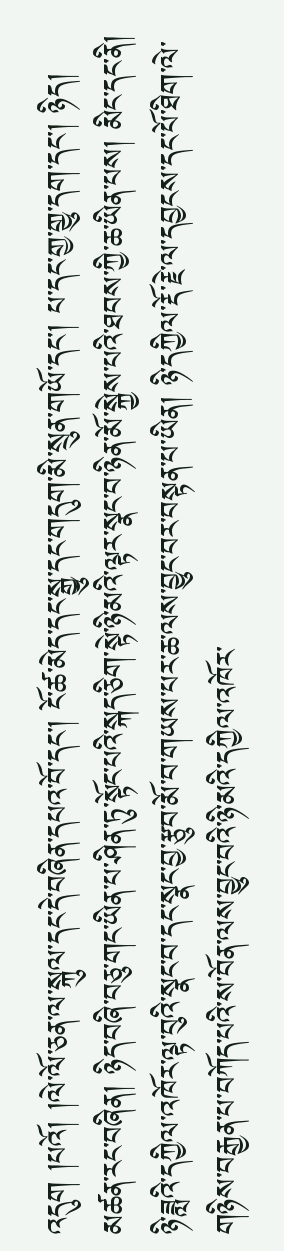འདུག །པའོ། །ལེ་ལོ་ཅན་ལ་སྐུལ་དང་དེ་བཞིན་དཔའ་བོ་དང་། ངོ་ཚ་མེད་དང་སྒྱུ་དང་གདུག་མི་སྲུན་གཡོ་དང་། པ་དང་གྱ་གྱུ་དག་དང་། ཉིད། མཚན་རང་བཞིན། ཉིད་བཞི་བཅུ་གང་ཡིན་པ་ཤིན་ཏུ་སྟོང་པའི་སྐད་ཅིག་སྟེ་ཉི་མའི་ལྟར་སྣང་བ་ཉིན་མོ་སྐྱེས་པའི་ཐབས་ཀྱི་ཆ་ཡིན་པས། མིང་དང་ནི། ཉི་ཟླའི་དཀྱིལ་འཁོར་ལྟ་བུའི་སྣང་བ་དང་སྣང་བྱ་རྩུབ་མོ་བ་གཡས་པར་ཆ་ལས་བྱུང་བར་བསྟན་པ་ཡིན། ཉི་དཀྱིལ་རྡོ་རྗེ་ལ་དབྱངས་དང་པོ་ཐིག་ལེ་གཉིས་བརྒྱན་པ་བཀོད་པའི་ས་བོན་ལས་བྱུང་བའི་ཉི་མའི་དཀྱིལ་འཁོར་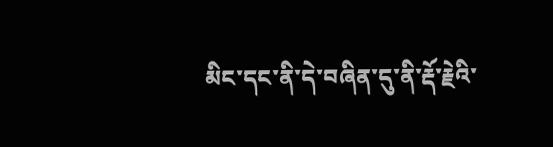མིང་དང་ནི་དེ་བཞིན་དུ་ནི་རྡོ་རྗེའི་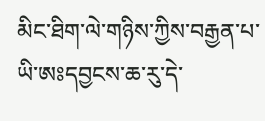མིང་ཐིག་ལེ་གཉིས་ཀྱིས་བརྒྱན་པ་ཡི་ཨཿདབྱངས་ཆ་རུ་དེ་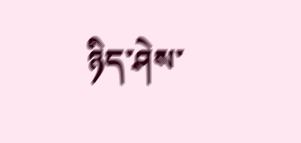ཉིད་ཤེས་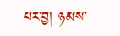པར་བྱ། ཉམས་